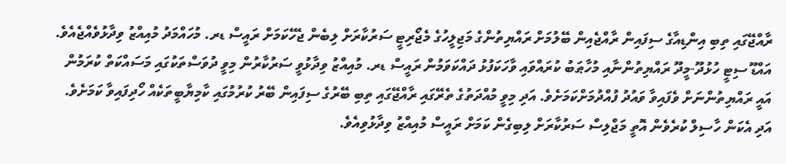ރާއްޖޭގައި ތިބި އިންޑިއާގެ ސިފައިން ރާއްޖެއިން ބޭލުމަށް ރައްޔިތުންގެ މަޖިލީހުގެ މެޖޯރިޓީ ސަރުކާރަށް ލިބެން ޖެހޭކަމަށް ރައީސް ޑރ. މުހައްމަދު މުއިއްޒު ވިދާޅުވެއްޖެއެވެ.
އައްޑޫ ސިޓީ ހުޅުދޫ-މީދޫ ރައްޔިތުންނާއި މުހާޠަބު ކުރައްވައި ވާހަކަފުޅު ދައްކަވަމުން ރައީސް ޑރ. މުއިއްޒު ވިދާޅުވީ ސަރުކާރުން މިވީ ދުވަސްތަކުގައި މަސައްކަތް ކުރަމުން އައީ ރައްޔިތުންނަށް ވެފައިވާ ވައުދު ފުއްދުމަށްކަމަށެވެ. އަދި މިވީ މުއްދަތުގެ ތެރޭގައި ރާއްޖޭގައި ތިބި ބޭރުގެ ސިފައިން ބޭރު ކުރުމުގައި ކާމިޔާބީތަކެއް ހޯދިފައިވާ ކަމަށެވެ. އަދި އެކަން ހާސިލް ކުރެވެން އޮތީ މަޖްލިސް ސަރުކާރަށް ލިބިގެން ކަމަށް ރައީސް މުއިއްޒު ވިދާޅުވިއެވެ.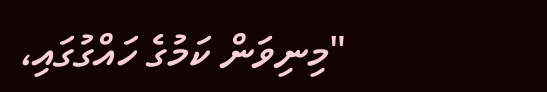"މިނިވަން ކަމުގެ ހައްގުގައި،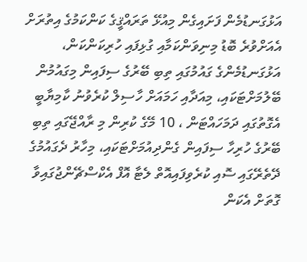އަޅުގަނޑުމެން ފަށައިގެން މިއުޅޭ ތަރައްޤީގެ ކަންކަމުގެ އިތުރަށް އެއަށްވުރެ ބޮޑު މިނިވަންކަމާއި ގުޅިފައި ހުރިކަންކަން، އަޅުގަނޑުމެންގެ ގައުމުގައި ތިބި ބޭރުގެ ސިފައިން މިގައުމުން ބޭލުމަށްޓަކައި، މިއަދާއި ހަމައަށް ހާސިލް ކުރެވުނު ކާމިޔާބީ އެގޮތުގައި ދަމަހައްޓަން ، 10 މޭގެ ކުރިން މި ރާއްޖޭގައި ތިބި ބޭރުގެ ހުރިހާ ސިފައިން ގެންދިއުމަށްޓަކައި، މިހާރު ދެގައުމުގެ ދޭތެރޭގައި ސޮއި ކުރެވިފައިއޮތް ލެޓާ އޮފް އެކްސްޗޭންޖުގައިވާ ގޮތަށް އެކަން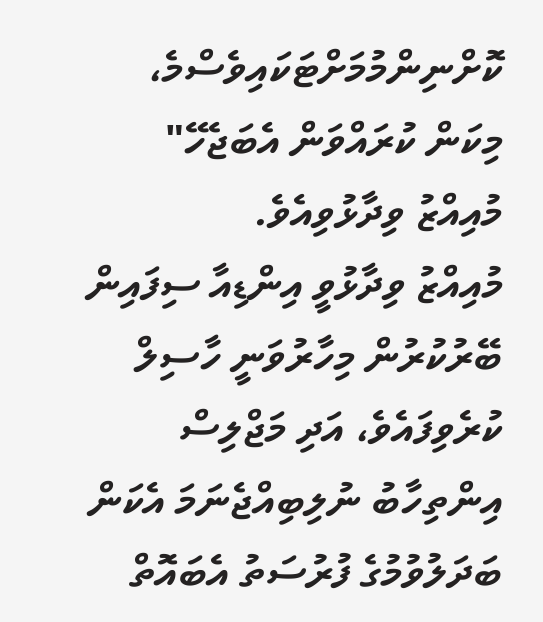ކޮށްނިންމުމަށްޓަކައިވެސްމެ، މިކަން ކުރައްވަން އެބަޖެހޭ" މުއިއްޒު ވިދާޅުވިއެވެ.
މުއިއްޒު ވިދާޅުވީ އިންޑިއާ ސިފައިން ބޭރުކުރުން މިހާރުވަނީ ހާސިލް ކުރެވިފައެވެ، އަދި މަޖްލިސް އިންތިހާބު ނުލިބިއްޖެނަމަ އެކަން ބަދަލުވުމުގެ ފުރުސަތު އެބައޮތް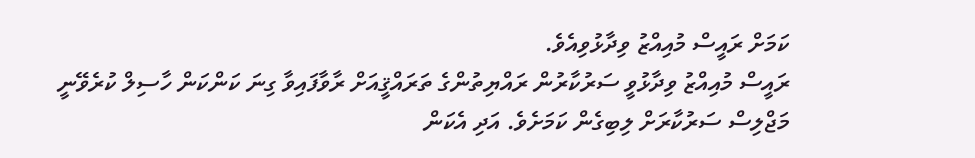ކަމަށް ރައީސް މުއިއްޒު ވިދާޅުވިއެވެ.
ރައީސް މުއިއްޒު ވިދާޅުވީ ސަރުކާރުން ރައްޔިތުންގެ ތަރައްޤީއަށް ރާވާފައިވާ ގިނަ ކަންކަން ހާސިލް ކުރެވޭނީ މަޖްލިސް ސަރުކާރަށް ލިބިގެން ކަމަށެވެ. އަދި އެކަން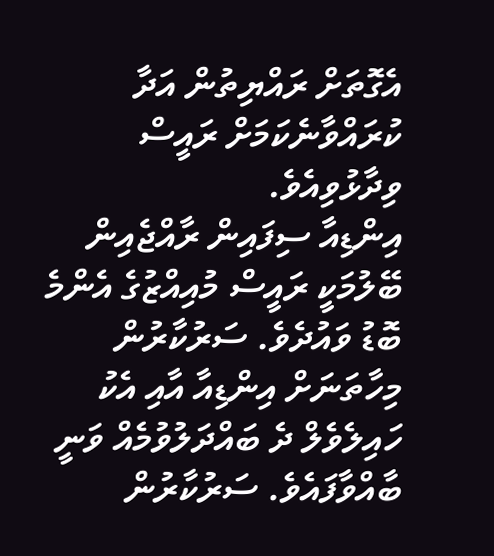އެގޮތަށް ރައްޔިތުން އަދާ ކުރައްވާނެކަމަށް ރައީސް ވިދާޅުވިއެވެ.
އިންޑިއާ ސިފައިން ރާއްޖެއިން ބޭލުމަކީ ރައީސް މުއިއްޒުގެ އެންމެ ބޮޑު ވައުދެވެ. ސަރުކާރުން މިހާތަނަށް އިންޑިއާ އާއި އެކު ހައިލެވެލް ދެ ބައްދަލުވުމެއް ވަނީ ބާއްވާފައެވެ. ސަރުކާރުން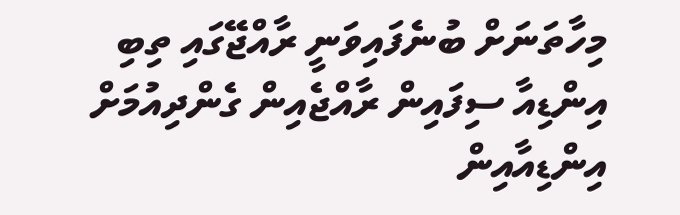މިހާތަނަށް ބުނެފައިވަނީ ރާއްޖޭގައި ތިބި އިންޑިއާ ސިފައިން ރާއްޖެއިން ގެންދިއުމަށް އިންޑިއާއިން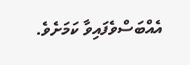އެއްބަސްވެފައިވާ ކަމަށެވެ.